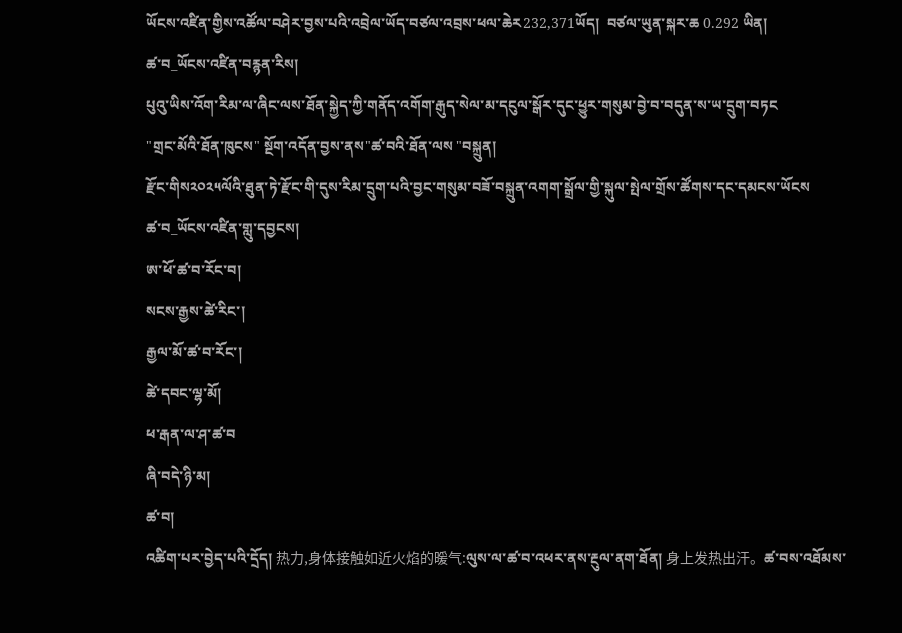ཡོངས་འཛིན་གྱིས་འཚོལ་བཤེར་བྱས་པའི་འབྲེལ་ཡོད་བཙལ་འབྲས་ཕལ་ཆེར232,371ཡོད།  བཙལ་ཡུན་སྐར་ཆ 0.292 ཡིན།
ཚ་བ_ཡོངས་འཛིན་བརྙན་རིས།
པུའུ་ཡིས་འོག་རིམ་ལ་ཞིང་ལས་ཐོན་སྐྱེད་ཀྱི་གནོད་འགོག་རྒུད་སེལ་མ་དངུལ་སྒོར་དུང་ཕྱུར་གསུམ་བྱེ་བ་བདུན་ས་ཡ་དྲུག་བཏང
"གྲང་མོའི་ཐོན་ཁུངས" སྔོག་འདོན་བྱས་ནས"ཚ་བའི་ཐོན་ལས "བསྐྲུན།
རྫོང་གིས༢༠༢༥ལོའི་ཐུན་ཏེ་རྫོང་གི་དུས་རིམ་དྲུག་པའི་བྱང་གསུམ་བཟོ་བསྐྲུན་འགག་སྒྲོལ་གྱི་སྐུལ་སྤེལ་གྲོས་ཚོགས་དང་དམངས་ཡོངས
ཚ་བ_ཡོངས་འཛིན་གླུ་དབྱངས།
ཨ་ཕོ་ཚ་བ་རོང་བ།
སངས་རྒྱས་ཚེ་རིང་།
རྒྱལ་མོ་ཚ་བ་རོང་།
ཚེ་དབང་ལྷ་མོ།
ཕ་རྒན་ལ་ཤ་ཚ་བ
ཞི་བདེ་ཉི་མ།
ཚ་བ།
འཚིག་པར་བྱེད་པའི་དྲོད། 热力,身体接触如近火焰的暖气:ལུས་ལ་ཚ་བ་འཕར་ནས་རྔུལ་ནག་ཐོན། 身上发热出汗。ཚ་བས་འཐོམས་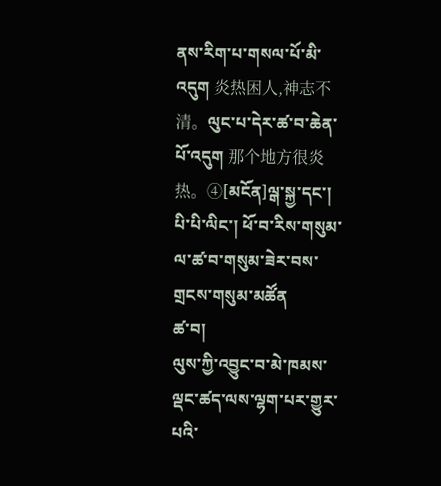ནས་རིག་པ་གསལ་པོ་མི་འདུག 炎热困人,神志不清。ལུང་པ་དེར་ཚ་བ་ཆེན་པོ་འདུག 那个地方很炎热。④[མངོན]ལྒ་སྐྱ་དང་། པི་པི་ལིང་། ཕོ་བ་རིས་གསུམ་ལ་ཚ་བ་གསུམ་ཟེར་བས་གྲངས་གསུམ་མཚོན
ཚ་བ།
ལུས་ཀྱི་འབྱུང་བ་མེ་ཁམས་ལྡང་ཚད་ལས་ལྷག་པར་གྱུར་པའི་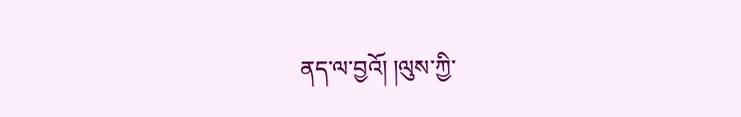ནད་ལ་བྱའོ། །ལུས་ཀྱི་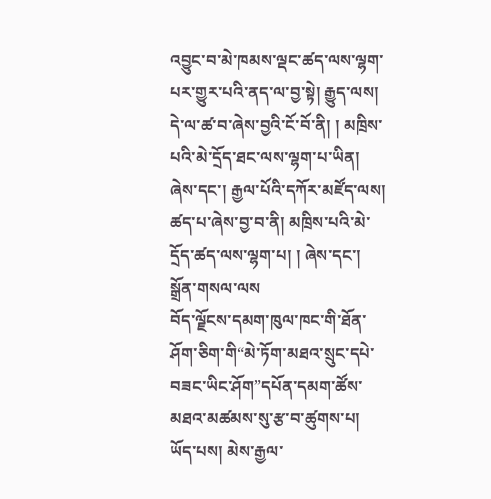འབྱུང་བ་མེ་ཁམས་ལྡང་ཚད་ལས་ལྷག་པར་གྱུར་པའི་ནད་ལ་བྱ་སྟེ། རྒྱུད་ལས། དེ་ལ་ཚ་བ་ཞེས་བྱའི་ངོ་བོ་ནི། ། མཁྲིས་པའི་མེ་དྲོད་ཐང་ལས་ལྷག་པ་ཡིན། ཞེས་དང་། རྒྱལ་པོའི་དཀོར་མཛོད་ལས། ཚད་པ་ཞེས་བྱ་བ་ནི། མཁྲིས་པའི་མེ་དྲོད་ཚད་ལས་ལྷག་པ། ། ཞེས་དང་། སྒྲོན་གསལ་ལས
བོད་ལྗོངས་དམག་ཁུལ་ཁང་གི་ཐོན་ཤོག་ཅིག་གི“མེ་ཏོག་མཐའ་སྲུང་དཔེ་བཟང་ཡིང་ཤོག”དཔོན་དམག་ཚོས་མཐའ་མཚམས་སུ་རྩ་བ་ཚུགས་པ།
ཡོད་པས། མེས་རྒྱལ་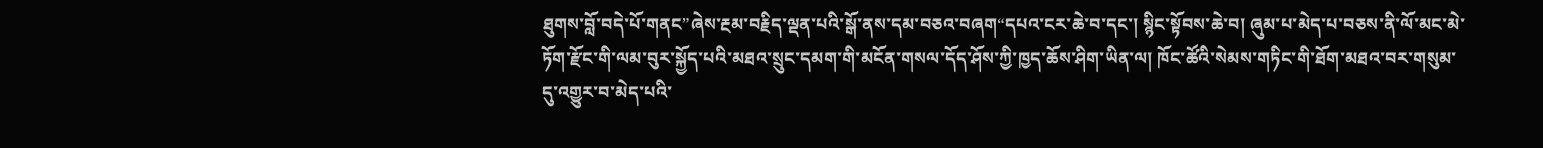ཐུགས་བློ་བདེ་པོ་གནང”ཞེས་རྔམ་བརྗིད་ལྡན་པའི་སྒོ་ནས་དམ་བཅའ་བཞག“དཔའ་ངར་ཆེ་བ་དང་། སྙིང་སྟོབས་ཆེ་བ། ཞུམ་པ་མེད་པ་བཅས་ནི་ལོ་མང་མེ་ཏོག་རྫོང་གི་ལམ་བུར་སྐྱོད་པའི་མཐའ་སྲུང་དམག་གི་མངོན་གསལ་དོད་ཤོས་ཀྱི་ཁྱད་ཆོས་ཤིག་ཡིན་ལ། ཁོང་ཚོའི་སེམས་གཏིང་གི་ཐོག་མཐའ་བར་གསུམ་དུ་འགྱུར་བ་མེད་པའི་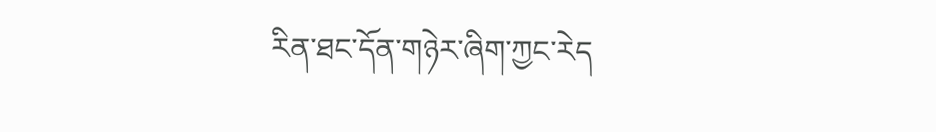རིན་ཐང་དོན་གཉེར་ཞིག་ཀྱང་རེད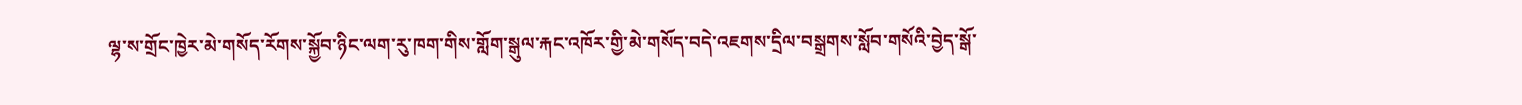ལྷ་ས་གྲོང་ཁྱེར་མེ་གསོད་རོགས་སྐྱོབ་ཉིང་ལག་རུ་ཁག་གིས་གློག་སྒུལ་རྐང་འཁོར་གྱི་མེ་གསོད་བདེ་འཇགས་དྲིལ་བསྒྲགས་སློབ་གསོའི་བྱེད་སྒོ་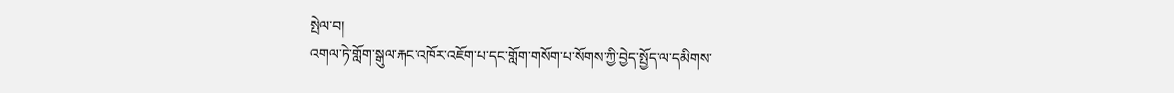སྤེལ་བ།
འགལ་ཏེ་གློག་སྒུལ་རྐང་འཁོར་འཇོག་པ་དང་གློག་གསོག་པ་སོགས་ཀྱི་བྱེད་སྤྱོད་ལ་དམིགས་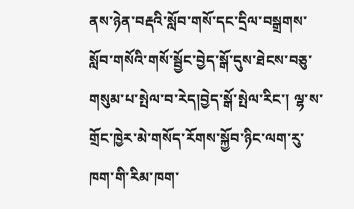ནས་ཉེན་བརྡའི་སློབ་གསོ་དང་དྲིལ་བསྒྲགས་སློབ་གསོའི་གསོ་སྦྱོང་བྱེད་སྒོ་དུས་ཐེངས་བཅུ་གསུམ་པ་སྤེལ་བ་རེད།བྱེད་སྒོ་སྤེལ་རིང་། ལྷ་ས་གྲོང་ཁྱེར་མེ་གསོད་རོགས་སྐྱོབ་ཉིང་ལག་རུ་ཁག་གི་རིམ་ཁག་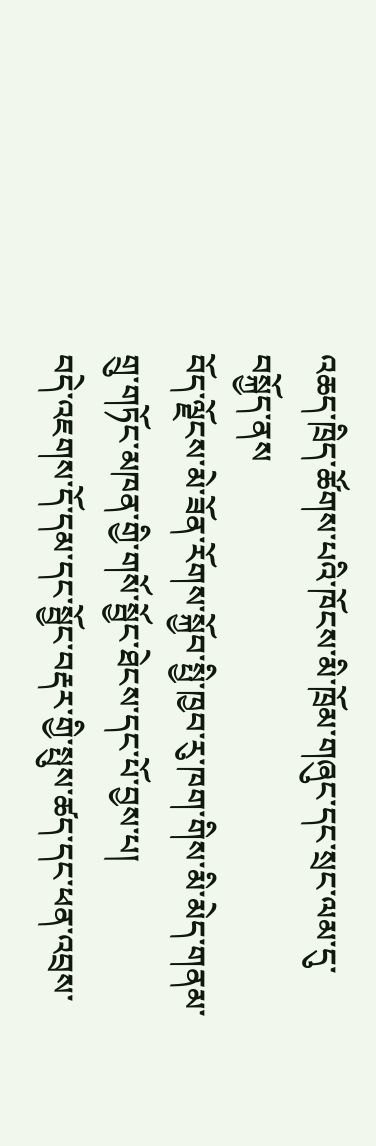འཆད་ཁྲིད་ཚོགས་པའི་ཁོངས་མི་ཁྲོམ་གཞུང་དང་སྲང་ལམ་དུ་བསྐྱོད་ནས
བོད་ལྗོངས་མེ་ཟོན་རོགས་སྐྱོབ་སྤྱི་ཁྱབ་རུ་ཁག་གིས་མི་མེད་གནམ་གྲུ་གཏོང་མཁན་གྱི་གསོ་སྦྱོང་ཐེངས་དང་པོ་བྱས་པ།
བདེ་འཇགས་དོ་དམ་དང་སྦྱོང་བརྡར་གྱི་སྤུས་ཚད་དང་ཕན་འབྲས་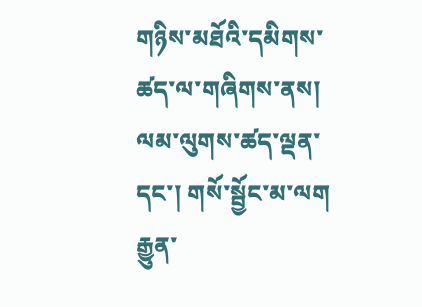གཉིས་མཐོའི་དམིགས་ཚད་ལ་གཞིགས་ནས། ལམ་ལུགས་ཚད་ལྡན་དང་། གསོ་སྦྱོང་མ་ལག རྒྱུན་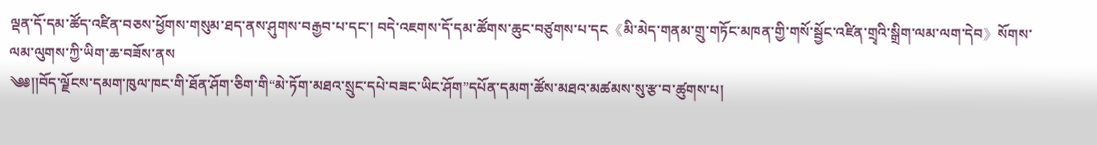ལྡན་དོ་དམ་ཚོད་འཛིན་བཅས་ཕྱོགས་གསུམ་ཐད་ནས་ཤུགས་བརྒྱབ་པ་དང་། བདེ་འཇགས་དོ་དམ་ཚོགས་ཆུང་བཙུགས་པ་དང《མི་མེད་གནམ་གྲུ་གཏོང་མཁན་གྱི་གསོ་སྦྱོང་འཛིན་གྲྭའི་སྒྲིག་ལམ་ལག་དེབ》སོགས་ལམ་ལུགས་ཀྱི་ཡིག་ཆ་བཟོས་ནས
༄༅།།བོད་ལྗོངས་དམག་ཁུལ་ཁང་གི་ཐོན་ཤོག་ཅིག་གི“མེ་ཏོག་མཐའ་སྲུང་དཔེ་བཟང་ཡིང་ཤོག”དཔོན་དམག་ཚོས་མཐའ་མཚམས་སུ་རྩ་བ་ཚུགས་པ།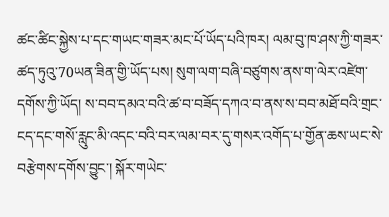ཚང་ཚིང་སྐྱེས་པ་དང་གཡང་གཟར་མང་པོ་ཡོད་པའི་ཁར། ལམ་བུ་ཁ་ཤས་ཀྱི་གཟར་ཚད་ཏུའུ་70ཡན་ཟིན་གྱི་ཡོད་པས། སུག་ལག་བཞི་བཙུགས་ནས་ག་ལེར་འཛེག་དགོས་ཀྱི་ཡོད། ས་བབ་དམའ་བའི་ཚ་བ་བཟོད་དཀའ་བ་ནས་ས་བབ་མཐོ་བའི་གྲང་ངད་དང་གསོ་རླུང་མི་འདང་བའི་བར་ལམ་བར་དུ་གསར་འགོད་པ་གྱོན་ཆས་ཡང་སེ་བརྩེགས་དགོས་བྱུང་། སྐོར་གཡེང་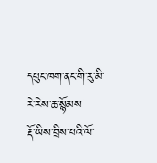དཔུང་ཁག་ནང་གི་རུ་མི་རེ་རེས་ཆ་སྙོམས
རྡོ་ཡིས་བྲིས་པའི་ལོ་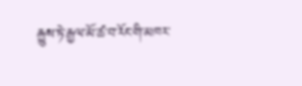རྒྱུས་ཏེ་རྒྱལ་མོ་ཚ་བ་རོང་གི་མཁར་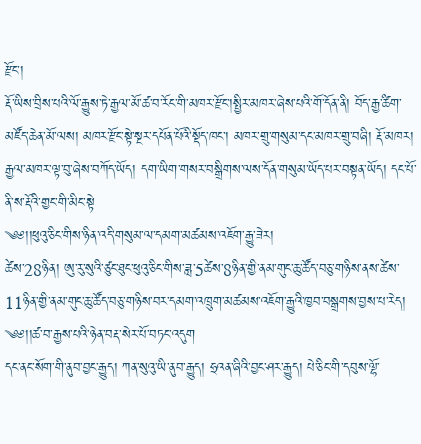རྫོང་།
རྡོ་ཡིས་བྲིས་པའི་ལོ་རྒྱུས་ཏེ་རྒྱལ་མོ་ཚ་བ་རོང་གི་མཁར་རྫོང་།སྤྱིར་མཁར་ཞེས་པའི་གོ་དོན་ནི། བོད་རྒྱ་ཚིག་མཛོད་ཆེན་མོ་ལས། མཁར་རྫོང་སྟེ་སྔར་དཔོན་པོའི་སྡོད་ཁང་། མཁར་གྲུ་གསུམ་དང་མཁར་གྲུ་བཞི། རྡོ་མཁར། རྒྱལ་མཁར་ལྟ་བུ་ཞེས་བཀོད་ཡོད། དག་ཡིག་གསར་བསྒྲིགས་ལས་དོན་གསུམ་ཡོད་པར་བསྟན་ཡོད། དང་པོ་ནི་ས་རྡོའི་གྱང་གི་མིང་སྟེ
༄༅།།ཕུའུ་ཅིང་གིས་ཉིན་འདི་གསུམ་ལ་དམག་མཚམས་འཇོག་རྒྱུ་ཟེར།
ཚེས་28ཉིན། ཨུ་རུ་སུའི་ཙུང་ཐུང་ཕུའུ་ཅིང་གིས་ཟླ་5ཚེས་8ཉིན་གྱི་ནམ་གུང་ཆུ་ཚོད་བཅུ་གཉིས་ནས་ཚེས་11ཉིན་གྱི་ནམ་གུང་ཆུ་ཚོད་བཅུ་གཉིས་བར་དམག་འཁྲུག་མཚམས་འཇོག་རྒྱུའི་ཁྱབ་བསྒྲགས་བྱས་པ་རེད།
༄༅།།ཚ་བ་རྒྱས་པའི་ཉེན་བརྡ་སེར་པོ་བཏང་འདུག
དང་ནང་སོག་གི་ནུབ་བྱང་རྒྱུད། ཀན་སུའུ་ཡི་ནུབ་རྒྱུད། ཧྲའན་ཞིའི་བྱང་ཤར་རྒྱུད། པེ་ཅིང་གི་དབུས་ལྷོ་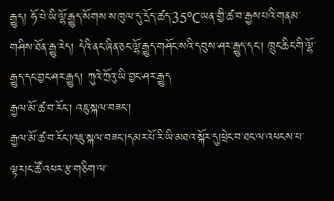རྒྱུད། ཧོ་པེ་ཡི་ལྷོ་རྒྱུད་སོགས་ས་ཁུལ་དུ་དྲོད་ཚད་35℃ཡན་གྱི་ཚ་བ་རྒྱས་པའི་གནམ་གཤིས་ཐོན་རྒྱུ་རེད། དེའི་ནང་ཞིན་ཅང་ལྷོ་རྒྱུད་གཤོང་སའི་དབུས་ཤར་རྒྱུད་དང་། ཁྲུང་ཆིང་གི་ལྷོ་རྒྱུད་དང་བྱང་ཤར་རྒྱུད། ཀུའེ་ཀྲོའུ་ཡི་བྱང་ཤར་རྒྱུད
རྒྱལ་མོ་ཚ་བ་རོང་། འཇུ་སྐལ་བཟང་།
རྒྱལ་མོ་ཚ་བ་རོང་།འཇུ་སྐལ་བཟང་།དམར་པོ་རི་ཡི་མཐའ་སྐོར་དུ།ཕྲེང་བ་ཐང་ལ་འཕངས་པ་ལྟར།ང་ཚོ་འཕར་རྩ་གཅིག་ལ་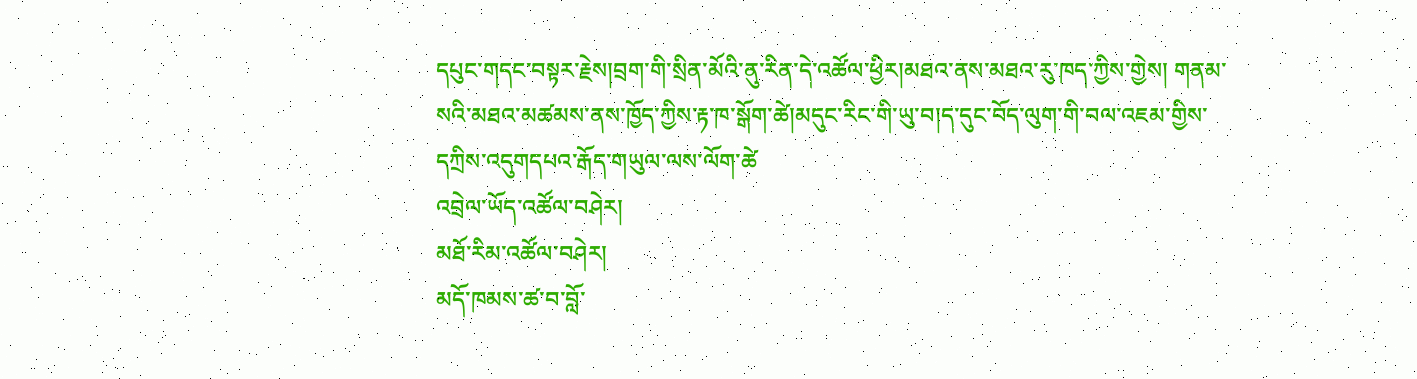དཔུང་གདང་བསྟར་རྗེས།བྲག་གི་སྲིན་མོའི་ནུ་རིན་དེ་འཚོལ་ཕྱིར།མཐའ་ནས་མཐའ་རུ་ཁད་ཀྱིས་གྱེས། གནམ་སའི་མཐའ་མཚམས་ནས་ཁྱོད་ཀྱིས་རྟ་ཁ་སྒོག་ཚེ།མདུང་རིང་གི་ཡུ་བ།ད་དུང་བོད་ལུག་གི་བལ་འཇམ་གྱིས་དཀྲིས་འདུགདཔའ་རྒོད་གཡུལ་ལས་ལོག་ཚེ
འབྲེལ་ཡོད་འཚོལ་བཤེར།
མཐོ་རིམ་འཚོལ་བཤེར།
མདོ་ཁམས་ཚ་བ་བློ་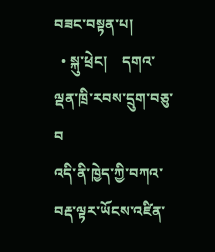བཟང་བསྟན་པ།
  • སྐུ་ཕྲེང།    དགའ་ལྡན་ཁྲི་རབས་དྲུག་བཅུ་བ
འདི་ནི་ཁྱེད་ཀྱི་བཀའ་བརྡ་ལྟར་ཡོངས་འཛིན་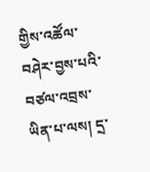གྱིས་འཚོལ་བཤེར་བྱས་པའི་བཙལ་འབྲས་ཡིན་པ་ལས། དྲ་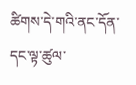ཚིགས་དེ་གའི་ནང་དོན་དང་ལྟ་ཚུལ་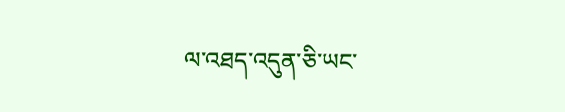ལ་འཐད་འདུན་ཅི་ཡང་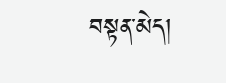བསྟན་མེད།